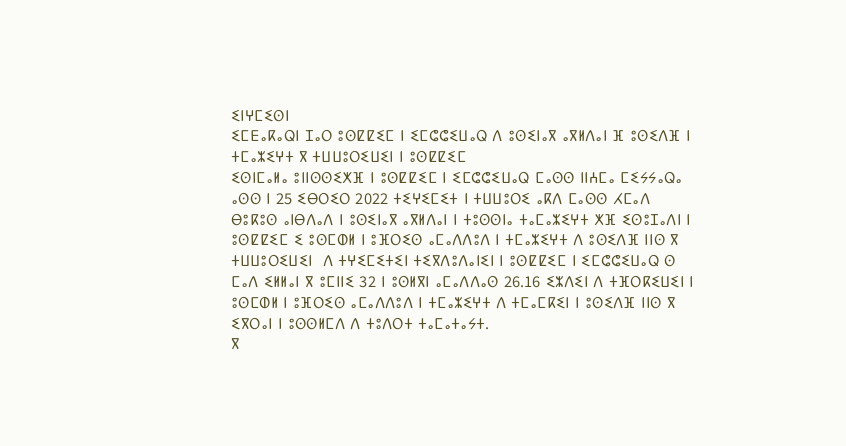ⵉⵏⵖⵎⵉⵙⵏ
ⵉⵎⴹⴰⴽⴰⵕⵏ ⵊⴰⵔ ⵓⵙⵇⵇⵉⵎ ⵏ ⵉⵎⵛⵛⵉⵡⴰⵕ ⴷ ⵓⵙⵉⵏⴰⴳ ⴰⴳⵍⴷⴰⵏ ⴼ ⵓⵙⵉⴷⴼ ⵏ ⵜⵎⴰⵣⵉⵖⵜ ⴳ ⵜⵡⵡⵓⵔⵉⵡⵉⵏ ⵏ ⵓⵙⵇⵇⵉⵎ
ⵉⵙⵏⵎⴰⵍⴰ ⵓⵏⵏⵙⵙⵉⵅⴼ ⵏ ⵓⵙⵇⵇⵉⵎ ⵏ ⵉⵎⵛⵛⵉⵡⴰⵕ ⵎⴰⵙⵙ ⵏⵏⵄⵎⴰ ⵎⵉⵢⵢⴰⵕⴰ ⴰⵙⵙ ⵏ 25 ⵉⴱⵔⵉⵔ 2022 ⵜⵉⵖⵉⵎⵉⵜ ⵏ ⵜⵡⵡⵓⵔⵉ ⴰⴽⴷ ⵎⴰⵙⵙ ⵃⵎⴰⴷ ⴱⵓⴽⵓⵙ ⴰⵏⴱⴷⴰⴷ ⵏ ⵓⵙⵉⵏⴰⴳ ⴰⴳⵍⴷⴰⵏ ⵏ ⵜⵓⵙⵙⵏⴰ ⵜⴰⵎⴰⵣⵉⵖⵜ ⵅⴼ ⵉⵙⵓⵊⴰⴷⵏ ⵏ ⵓⵙⵇⵇⵉⵎ ⵉ ⵓⵙⵎⵀⵍ ⵏ ⵓⴼⵔⵉⵙ ⴰⵎⴰⴷⴷⵓⴷ ⵏ ⵜⵎⴰⵣⵉⵖⵜ ⴷ ⵓⵙⵉⴷⴼ ⵏⵏⵙ ⴳ ⵜⵡⵡⵓⵔⵉⵡⵉⵏ  ⴷ ⵜⵖⵉⵎⵉⵜⵉⵏ ⵜⵉⴳⴷⵓⴷⴰⵏⵉⵏ ⵏ ⵓⵙⵇⵇⵉⵎ ⵏ ⵉⵎⵛⵛⵉⵡⴰⵕ ⵙ ⵎⴰⴷ ⵉⵍⵍⴰⵏ ⴳ ⵓⵎⵏⵏⵉ 32 ⵏ ⵓⵙⵍⴳⵏ ⴰⵎⴰⴷⴷⴰⵙ 26.16 ⵉⵣⴷⵉⵏ ⴷ ⵜⴼⵔⴽⵉⵡⵉⵏ ⵏ ⵓⵙⵎⵀⵍ ⵏ ⵓⴼⵔⵉⵙ ⴰⵎⴰⴷⴷⵓⴷ ⵏ ⵜⵎⴰⵣⵉⵖⵜ ⴷ ⵜⵎⴰⵎⴽⵉⵏ ⵏ ⵓⵙⵉⴷⴼ ⵏⵏⵙ ⴳ ⵉⴳⵔⴰⵏ ⵏ ⵓⵙⵙⵍⵎⴷ ⴷ ⵜⵓⴷⵔⵜ ⵜⴰⵎⴰⵜⴰⵢⵜ.
ⴳ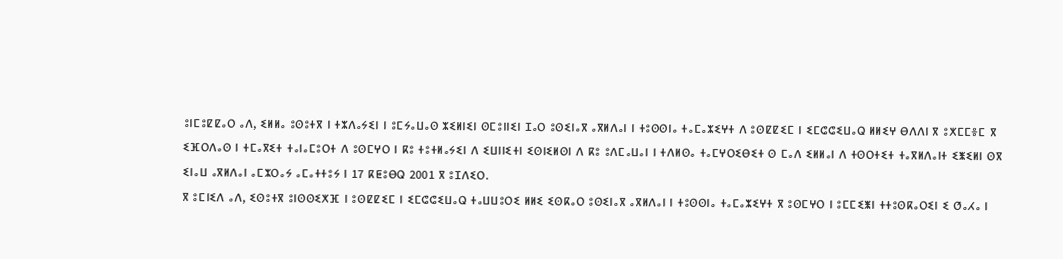ⵓⵏⵎⵓⵇⵇⴰⵔ ⴰⴷ, ⵉⵍⵍⴰ ⵓⵙⵓⵜⴳ ⵏ ⵜⵣⴷⴰⵢⵉⵏ ⵏ ⵓⵎⵢⴰⵡⴰⵙ ⵣⵉⵍⵏⵉⵏ ⵙⵎⵓⵏⵏⵉⵏ ⵊⴰⵔ ⵓⵙⵉⵏⴰⴳ ⴰⴳⵍⴷⴰⵏ ⵏ ⵜⵓⵙⵙⵏⴰ ⵜⴰⵎⴰⵣⵉⵖⵜ ⴷ ⵓⵙⵇⵇⵉⵎ ⵏ ⵉⵎⵛⵛⵉⵡⴰⵕ ⵍⵍⵉⵖ ⴱⴷⴷⵏ ⴳ ⵓⵅⵎⵎⴻⵎ ⴳ ⵉⴼⵔⴷⴰⵙ ⵏ ⵜⵎⴰⴳⵉⵜ ⵜⴰⵏⴰⵎⵓⵔⵜ ⴷ ⵓⵙⵎⵖⵔ ⵏ ⴽⵓ ⵜⵓⵜⵍⴰⵢⵉⵏ ⴷ ⵉⵡⵏⵏⵉⵜⵏ ⵉⵙⵏⵉⵍⵙⵏ ⴷ ⴽⵓ ⵓⴷⵎⴰⵡⴰⵏ ⵏ ⵜⴷⵍⵙⴰ ⵜⴰⵎⵖⵔⵉⴱⵉⵜ ⵙ ⵎⴰⴷ ⵉⵍⵍⴰⵏ ⴷ ⵜⵙⵔⵜⵉⵜ ⵜⴰⴳⵍⴷⴰⵏⵜ ⵉⵥⵉⵍⵏ ⵙⴳ ⵉⵏⴰⵡ ⴰⴳⵍⴷⴰⵏ ⴰⵎⵣⵔⴰⵢ ⴰⵎⴰⵜⵜⵓⵢ ⵏ 17 ⴽⵟⵓⴱⵕ 2001 ⴳ ⵓⵊⴷⵉⵔ.
ⴳ ⵓⵎⵏⵉⴷ ⴰⴷ, ⵉⵙⵓⵜⴳ ⵓⵏⵙⵙⵉⵅⴼ ⵏ ⵓⵙⵇⵇⵉⵎ ⵏ ⵉⵎⵛⵛⵉⵡⴰⵕ ⵜⴰⵡⵡⵓⵔⵉ ⵍⵍⵉ ⵉⵙⴽⴰⵔ ⵓⵙⵉⵏⴰⴳ ⴰⴳⵍⴷⴰⵏ ⵏ ⵜⵓⵙⵙⵏⴰ ⵜⴰⵎⴰⵣⵉⵖⵜ ⴳ ⵓⵙⵎⵖⵔ ⵏ ⵓⵎⵎⵉⵥⵏ ⵜⵜⵓⵙⴽⴰⵔⵉⵏ ⵉ ⵚⴰⵃⴰ ⵏ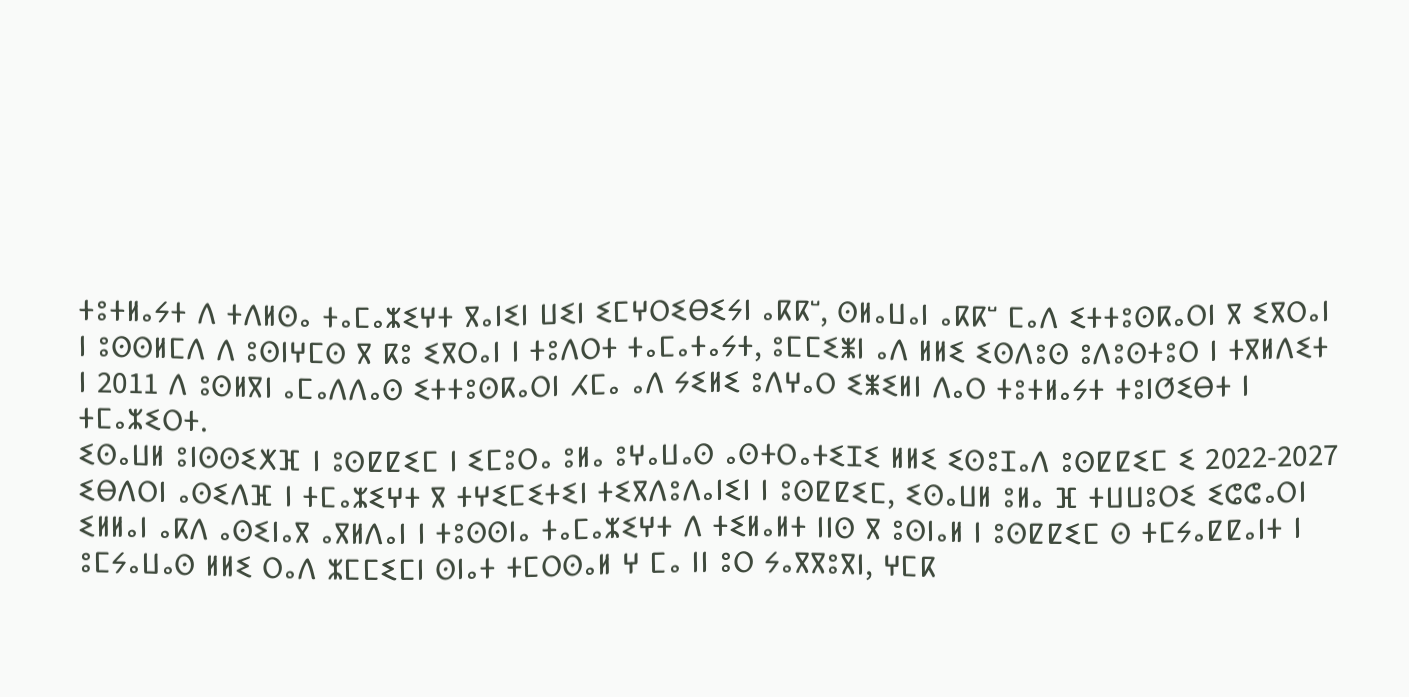ⵜⵓⵜⵍⴰⵢⵜ ⴷ ⵜⴷⵍⵙⴰ ⵜⴰⵎⴰⵣⵉⵖⵜ ⴳⴰⵏⵉⵏ ⵡⵉⵏ ⵉⵎⵖⵔⵉⴱⵉⵢⵏ ⴰⴽⴽⵯ, ⵙⵍⴰⵡⴰⵏ ⴰⴽⴽⵯ ⵎⴰⴷ ⵉⵜⵜⵓⵙⴽⴰⵔⵏ ⴳ ⵉⴳⵔⴰⵏ ⵏ ⵓⵙⵙⵍⵎⴷ ⴷ ⵓⵙⵏⵖⵎⵙ ⴳ ⴽⵓ ⵉⴳⵔⴰⵏ ⵏ ⵜⵓⴷⵔⵜ ⵜⴰⵎⴰⵜⴰⵢⵜ, ⵓⵎⵎⵉⵥⵏ ⴰⴷ ⵍⵍⵉ ⵉⵙⴷⵓⵙ ⵓⴷⵓⵙⵜⵓⵔ ⵏ ⵜⴳⵍⴷⵉⵜ ⵏ 2011 ⴷ ⵓⵙⵍⴳⵏ ⴰⵎⴰⴷⴷⴰⵙ ⵉⵜⵜⵓⵙⴽⴰⵔⵏ ⵃⵎⴰ ⴰⴷ ⵢⵉⵍⵉ ⵓⴷⵖⴰⵔ ⵉⵥⵉⵍⵏ ⴷⴰⵔ ⵜⵓⵜⵍⴰⵢⵜ ⵜⵓⵏⵚⵉⴱⵜ ⵏ ⵜⵎⴰⵣⵉⵔⵜ.
ⵉⵙⴰⵡⵍ ⵓⵏⵙⵙⵉⵅⴼ ⵏ ⵓⵙⵇⵇⵉⵎ ⵏ ⵉⵎⵓⵔⴰ ⵓⵍⴰ ⵓⵖⴰⵡⴰⵙ ⴰⵙⵜⵔⴰⵜⵉⵊⵉ ⵍⵍⵉ ⵉⵙⵓⵊⴰⴷ ⵓⵙⵇⵇⵉⵎ ⵉ 2022-2027 ⵉⴱⴷⵔⵏ ⴰⵙⵉⴷⴼ ⵏ ⵜⵎⴰⵣⵉⵖⵜ ⴳ ⵜⵖⵉⵎⵉⵜⵉⵏ ⵜⵉⴳⴷⵓⴷⴰⵏⵉⵏ ⵏ ⵓⵙⵇⵇⵉⵎ, ⵉⵙⴰⵡⵍ ⵓⵍⴰ ⴼ ⵜⵡⵡⵓⵔⵉ ⵉⵛⵛⴰⵔⵏ ⵉⵍⵍⴰⵏ ⴰⴽⴷ ⴰⵙⵉⵏⴰⴳ ⴰⴳⵍⴷⴰⵏ ⵏ ⵜⵓⵙⵙⵏⴰ ⵜⴰⵎⴰⵣⵉⵖⵜ ⴷ ⵜⵉⵍⴰⵍⵜ ⵏⵏⵙ ⴳ ⵓⵙⵏⴰⵍ ⵏ ⵓⵙⵇⵇⵉⵎ ⵙ ⵜⵎⵢⴰⵇⵇⴰⵏⵜ ⵏ ⵓⵎⵢⴰⵡⴰⵙ ⵍⵍⵉ ⵔⴰⴷ ⵣⵎⵎⵉⵎⵏ ⵙⵏⴰⵜ ⵜⵎⵔⵙⴰⵍ ⵖ ⵎⴰ ⵏⵏ ⵓⵔ ⵢⴰⴳⴳⵓⴳⵏ, ⵖⵎⴽ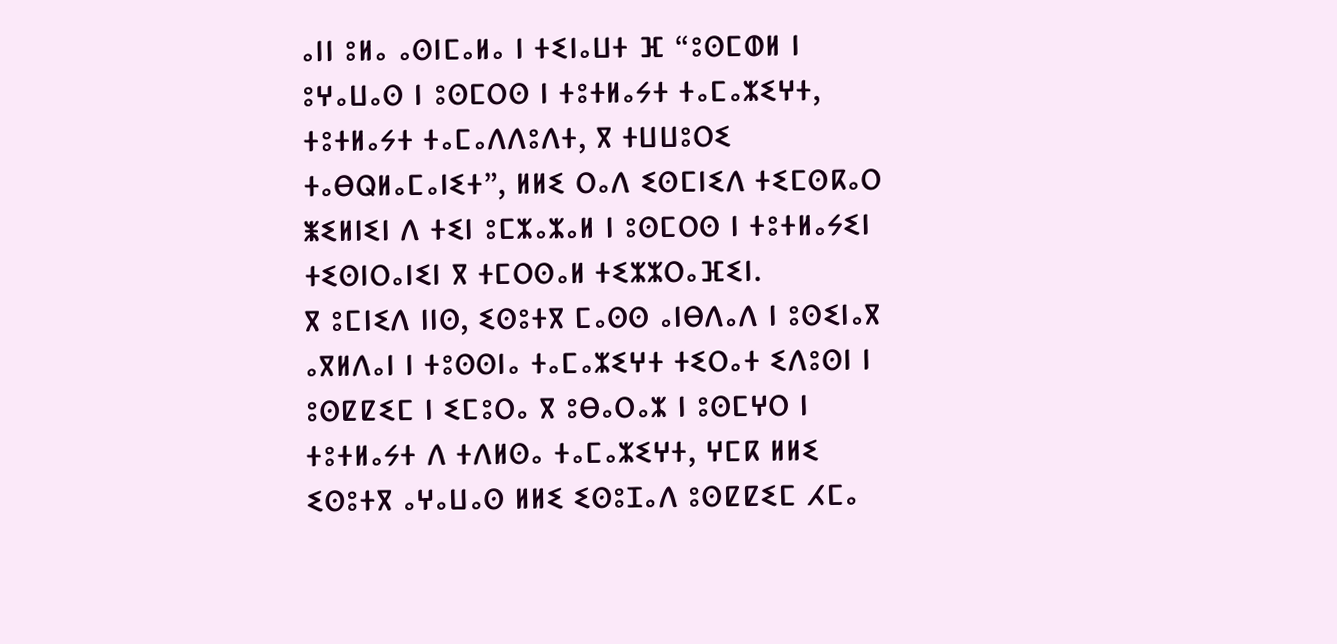ⴰⵏⵏ ⵓⵍⴰ ⴰⵙⵏⵎⴰⵍⴰ ⵏ ⵜⵉⵏⴰⵡⵜ ⴼ “ⵓⵙⵎⵀⵍ ⵏ ⵓⵖⴰⵡⴰⵙ ⵏ ⵓⵙⵎⵔⵙ ⵏ ⵜⵓⵜⵍⴰⵢⵜ ⵜⴰⵎⴰⵣⵉⵖⵜ, ⵜⵓⵜⵍⴰⵢⵜ ⵜⴰⵎⴰⴷⴷⵓⴷⵜ, ⴳ ⵜⵡⵡⵓⵔⵉ ⵜⴰⴱⵕⵍⴰⵎⴰⵏⵉⵜ”, ⵍⵍⵉ ⵔⴰⴷ ⵉⵙⵎⵏⵉⴷ ⵜⵉⵎⵙⴽⴰⵔ ⵥⵉⵍⵏⵉⵏ ⴷ ⵜⵉⵏ ⵓⵎⵣⴰⵣⴰⵍ ⵏ ⵓⵙⵎⵔⵙ ⵏ ⵜⵓⵜⵍⴰⵢⵉⵏ ⵜⵉⵙⵏⵔⴰⵏⵉⵏ ⴳ ⵜⵎⵔⵙⴰⵍ ⵜⵉⵣⵣⵔⴰⴼⵉⵏ.
ⴳ ⵓⵎⵏⵉⴷ ⵏⵏⵙ, ⵉⵙⵓⵜⴳ ⵎⴰⵙⵙ ⴰⵏⴱⴷⴰⴷ ⵏ ⵓⵙⵉⵏⴰⴳ ⴰⴳⵍⴷⴰⵏ ⵏ ⵜⵓⵙⵙⵏⴰ ⵜⴰⵎⴰⵣⵉⵖⵜ ⵜⵉⵔⴰⵜ ⵉⴷⵓⵙⵏ ⵏ ⵓⵙⵇⵇⵉⵎ ⵏ ⵉⵎⵓⵔⴰ ⴳ ⵓⴱⴰⵔⴰⵣ ⵏ ⵓⵙⵎⵖⵔ ⵏ ⵜⵓⵜⵍⴰⵢⵜ ⴷ ⵜⴷⵍⵙⴰ ⵜⴰⵎⴰⵣⵉⵖⵜ, ⵖⵎⴽ ⵍⵍⵉ ⵉⵙⵓⵜⴳ ⴰⵖⴰⵡⴰⵙ ⵍⵍⵉ ⵉⵙⵓⵊⴰⴷ ⵓⵙⵇⵇⵉⵎ ⵃⵎⴰ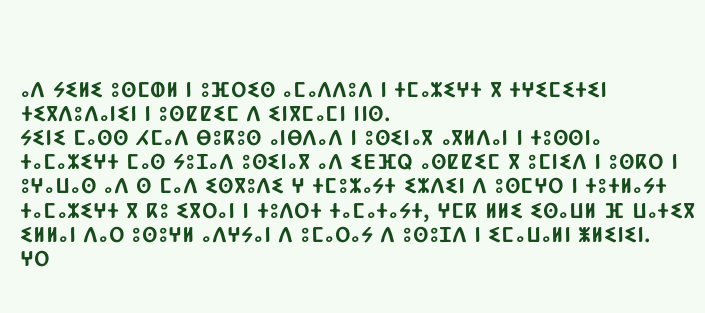ⴰⴷ ⵢⵉⵍⵉ ⵓⵙⵎⵀⵍ ⵏ ⵓⴼⵔⵉⵙ ⴰⵎⴰⴷⴷⵓⴷ ⵏ ⵜⵎⴰⵣⵉⵖⵜ ⴳ ⵜⵖⵉⵎⵉⵜⵉⵏ ⵜⵉⴳⴷⵓⴷⴰⵏⵉⵏ ⵏ ⵓⵙⵇⵇⵉⵎ ⴷ ⵉⵏⴳⵎⴰⵎⵏ ⵏⵏⵙ.
ⵢⵉⵏⵉ ⵎⴰⵙⵙ ⵃⵎⴰⴷ ⴱⵓⴽⵓⵙ ⴰⵏⴱⴷⴰⴷ ⵏ ⵓⵙⵉⵏⴰⴳ ⴰⴳⵍⴷⴰⵏ ⵏ ⵜⵓⵙⵙⵏⴰ ⵜⴰⵎⴰⵣⵉⵖⵜ ⵎⴰⵙ ⵢⵓⵊⴰⴷ ⵓⵙⵉⵏⴰⴳ ⴰⴷ ⵉⴹⴼⵕ ⴰⵙⵇⵇⵉⵎ ⴳ ⵓⵎⵏⵉⴷ ⵏ ⵓⵙⴽⵔ ⵏ ⵓⵖⴰⵡⴰⵙ ⴰⴷ ⵙ ⵎⴰⴷ ⵉⵙⴳⵓⴷⵉ ⵖ ⵜⵎⵓⵣⴰⵢⵜ ⵉⵣⴷⵉⵏ ⴷ ⵓⵙⵎⵖⵔ ⵏ ⵜⵓⵜⵍⴰⵢⵜ ⵜⴰⵎⴰⵣⵉⵖⵜ ⴳ ⴽⵓ ⵉⴳⵔⴰⵏ ⵏ ⵜⵓⴷⵔⵜ ⵜⴰⵎⴰⵜⴰⵢⵜ, ⵖⵎⴽ ⵍⵍⵉ ⵉⵙⴰⵡⵍ ⴼ ⵡⴰⵜⵉⴳ ⵉⵍⵍⴰⵏ ⴷⴰⵔ ⵓⵙⵓⵖⵍ ⴰⴷⵖⵢⴰⵏ ⴷ ⵓⵎⴰⵔⴰⵢ ⴷ ⵓⵙⵓⵊⴷ ⵏ ⵉⵎⴰⵡⴰⵍⵏ ⵥⵍⵉⵏⵉⵏ.
ⵖⵔ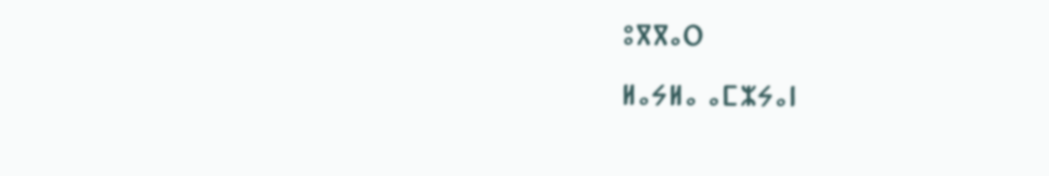ⵓⴳⴳⴰⵔ
ⵍⴰⵢⵍⴰ ⴰⵎⵣⵢⴰⵏ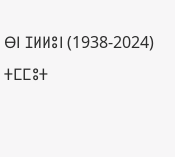ⴱⵏ ⵊⵍⵍⵓⵏ (1938-2024)
ⵜⵎⵎⵓⵜ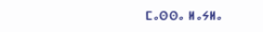ⵎⴰⵙⵙⴰ ⵍⴰⵢⵍⴰ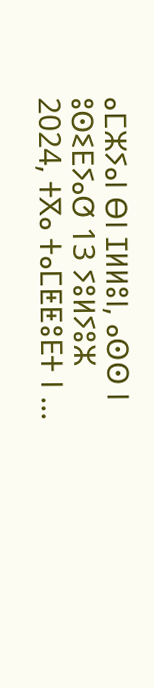ⴰⵎⵣⵢⴰⵏ ⴱⵏ ⵊⵍⵍⵓⵏ, ⴰⵙⵙ ⵏ ⵓⵙⵉⴹⵢⴰⵚ 13 ⵢⵓⵍⵢⵓⵣ 2024, ⵜⴳⴰ ⵜⴰⵎⵟⵟⵓⴹⵜ ⵏ ...